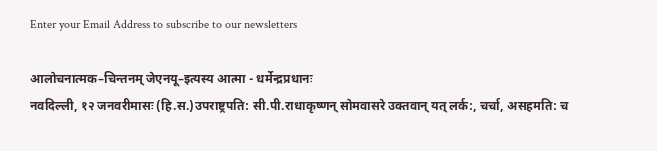Enter your Email Address to subscribe to our newsletters

आलोचनात्मक–चिन्तनम् जेएनयू–इत्यस्य आत्मा - धर्मेन्द्रप्रधानः
नवदिल्ली, १२ जनवरीमासः (हि.स.)उपराष्ट्रपति: सी.पी.राधाकृष्णन् सोमवासरे उक्तवान् यत् लर्क:, चर्चा, असहमति: च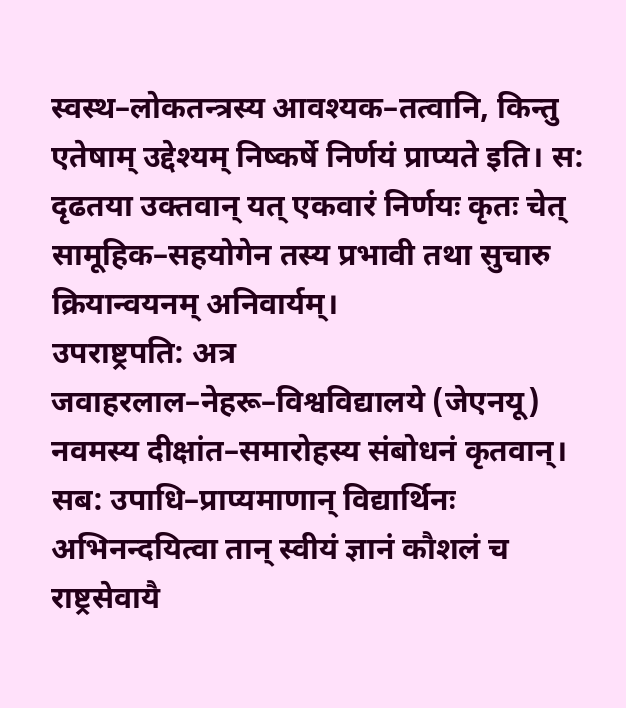स्वस्थ–लोकतन्त्रस्य आवश्यक–तत्वानि, किन्तु एतेषाम् उद्देश्यम् निष्कर्षे निर्णयं प्राप्यते इति। स: दृढतया उक्तवान् यत् एकवारं निर्णयः कृतः चेत् सामूहिक–सहयोगेन तस्य प्रभावी तथा सुचारु क्रियान्वयनम् अनिवार्यम्।
उपराष्ट्रपति: अत्र जवाहरलाल–नेहरू–विश्वविद्यालये (जेएनयू) नवमस्य दीक्षांत–समारोहस्य संबोधनं कृतवान्। सब: उपाधि–प्राप्यमाणान् विद्यार्थिनः अभिनन्दयित्वा तान् स्वीयं ज्ञानं कौशलं च राष्ट्रसेवायै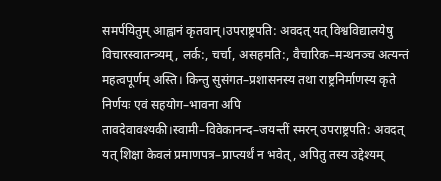समर्पयितुम् आह्वानं कृतवान्।उपराष्ट्रपति: अवदत् यत् विश्वविद्यालयेषु विचारस्वातन्त्र्यम्, लर्क:, चर्चा, असहमति:, वैचारिक–मन्थनञ्च अत्यन्तं महत्वपूर्णम् अस्ति। किन्तु सुसंगत–प्रशासनस्य तथा राष्ट्रनिर्माणस्य कृते निर्णयः एवं सहयोग–भावना अपि तावदेवावश्यकी।स्वामी–विवेकानन्द–जयन्तीं स्मरन् उपराष्ट्रपति: अवदत् यत् शिक्षा केवलं प्रमाणपत्र–प्राप्त्यर्थं न भवेत्, अपितु तस्य उद्देश्यम्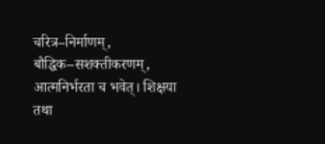चरित्र–निर्माणम्, बौद्धिक–सशक्तीकरणम्, आत्मनिर्भरता च भवेत्। शिक्षया तथा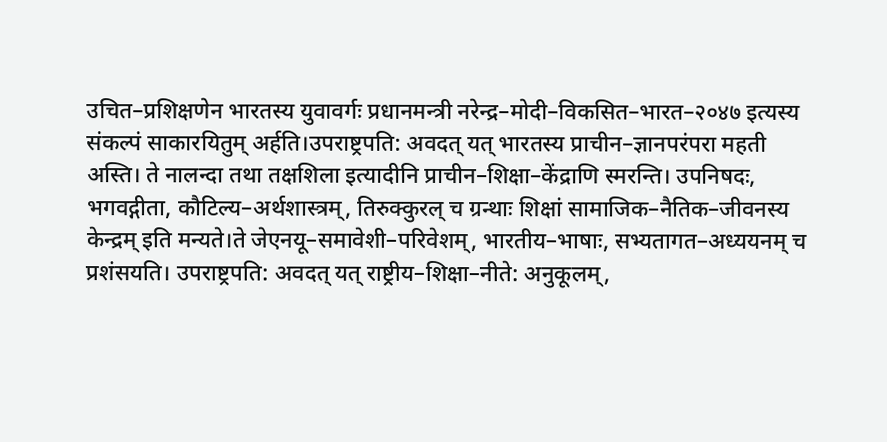उचित–प्रशिक्षणेन भारतस्य युवावर्गः प्रधानमन्त्री नरेन्द्र–मोदी–विकसित–भारत–२०४७ इत्यस्य संकल्पं साकारयितुम् अर्हति।उपराष्ट्रपति: अवदत् यत् भारतस्य प्राचीन–ज्ञानपरंपरा महती अस्ति। ते नालन्दा तथा तक्षशिला इत्यादीनि प्राचीन–शिक्षा–केंद्राणि स्मरन्ति। उपनिषदः, भगवद्गीता, कौटिल्य–अर्थशास्त्रम्, तिरुक्कुरल् च ग्रन्थाः शिक्षां सामाजिक–नैतिक–जीवनस्य केन्द्रम् इति मन्यते।ते जेएनयू–समावेशी–परिवेशम्, भारतीय–भाषाः, सभ्यतागत–अध्ययनम् च प्रशंसयति। उपराष्ट्रपति: अवदत् यत् राष्ट्रीय–शिक्षा–नीते: अनुकूलम्,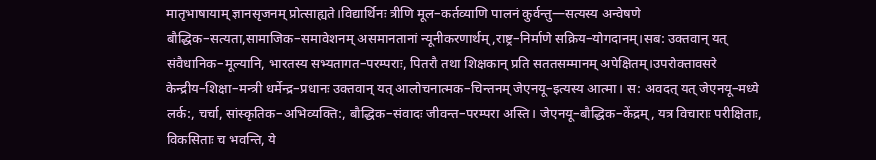मातृभाषायाम् ज्ञानसृजनम् प्रोत्साह्यते।विद्यार्थिनः त्रीणि मूल–कर्तव्याणि पालनं कुर्वन्तु—सत्यस्य अन्वेषणे बौद्धिक–सत्यता,सामाजिक–समावेशनम् असमानतानां न्यूनीकरणार्थम्,राष्ट्र–निर्माणे सक्रिय–योगदानम्।सब: उक्तवान् यत् संवैधानिक–मूल्यानि, भारतस्य सभ्यतागत–परम्पराः, पितरौ तथा शिक्षकान् प्रति सततसम्मानम् अपेक्षितम्।उपरोक्तावसरे केन्द्रीय–शिक्षा–मन्त्री धर्मेन्द्र–प्रधानः उक्तवान् यत् आलोचनात्मक–चिन्तनम् जेएनयू–इत्यस्य आत्मा। स: अवदत् यत् जेएनयू–मध्ये लर्क:, चर्चा, सांस्कृतिक–अभिव्यक्ति:, बौद्धिक–संवादः जीवन्त–परम्परा अस्ति। जेएनयू–बौद्धिक–केंद्रम्, यत्र विचाराः परीक्षिताः, विकसिताः च भवन्ति, ये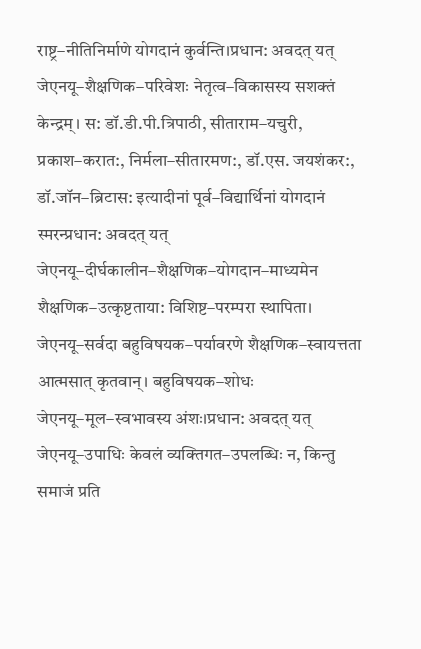राष्ट्र–नीतिनिर्माणे योगदानं कुर्वन्ति।प्रधान: अवदत् यत् जेएनयू–शैक्षणिक–परिवेशः नेतृत्व–विकासस्य सशक्तं केन्द्रम्। स: डॉ.डी.पी.त्रिपाठी, सीताराम–यचुरी, प्रकाश–करात:, निर्मला–सीतारमण:, डॉ.एस. जयशंकर:, डॉ.जॉन–ब्रिटास: इत्यादीनां पूर्व–विद्यार्थिनां योगदानं स्मरन्प्रधान: अवदत् यत् जेएनयू–दीर्घकालीन–शैक्षणिक–योगदान–माध्यमेन शैक्षणिक–उत्कृष्टताया: विशिष्ट–परम्परा स्थापिता। जेएनयू–सर्वदा बहुविषयक–पर्यावरणे शैक्षणिक–स्वायत्तता आत्मसात् कृतवान्। बहुविषयक–शोधः जेएनयू–मूल–स्वभावस्य अंशः।प्रधान: अवदत् यत् जेएनयू–उपाधिः केवलं व्यक्तिगत–उपलब्धिः न, किन्तु समाजं प्रति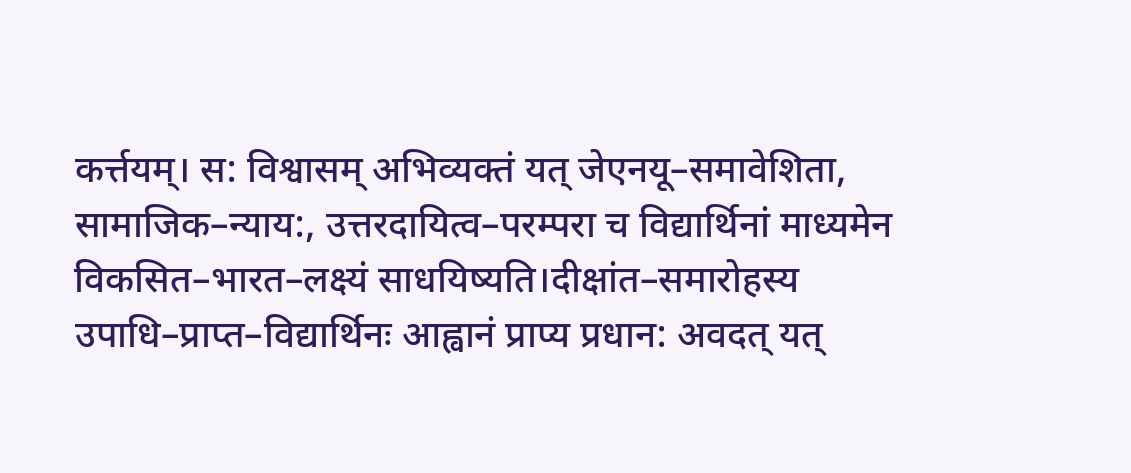कर्त्तयम्। स: विश्वासम् अभिव्यक्तं यत् जेएनयू–समावेशिता, सामाजिक–न्याय:, उत्तरदायित्व–परम्परा च विद्यार्थिनां माध्यमेन विकसित–भारत–लक्ष्यं साधयिष्यति।दीक्षांत–समारोहस्य उपाधि–प्राप्त–विद्यार्थिनः आह्वानं प्राप्य प्रधान: अवदत् यत्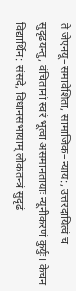ते जेएनयू–समावेशिता, सामाजिक–न्याय:, उत्तरदायित्वं च सुदृढयन्तु, वंचितानां स्वरं भूत्वा असमानतायाः न्यूनीकरणं कुर्युः। केचन विद्यार्थिन: संसदे, विधानसभायाम् लोकतन्त्रं सुदृढं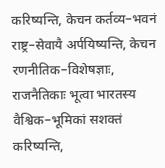करिष्यन्ति, केचन कर्तव्य–भवनं राष्ट्र–सेवायै अर्पयिष्यन्ति, केचन रणनीतिक–विशेषज्ञाः, राजनैतिकाः भूत्वा भारतस्य वैश्विक–भूमिकां सशक्तं करिष्यन्ति,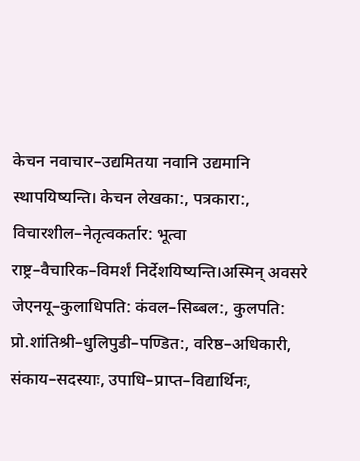केचन नवाचार–उद्यमितया नवानि उद्यमानि स्थापयिष्यन्ति। केचन लेखका:, पत्रकारा:, विचारशील–नेतृत्वकर्तार: भूत्वा राष्ट्र–वैचारिक–विमर्शं निर्देशयिष्यन्ति।अस्मिन् अवसरे जेएनयू–कुलाधिपति: कंवल–सिब्बल:, कुलपति: प्रो.शांतिश्री–धुलिपुडी–पण्डित:, वरिष्ठ–अधिकारी, संकाय–सदस्याः, उपाधि–प्राप्त–विद्यार्थिनः,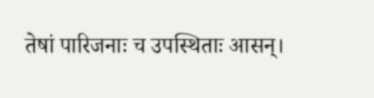तेषां पारिजनाः च उपस्थिताः आसन्।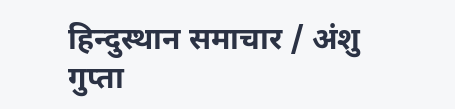हिन्दुस्थान समाचार / अंशु गुप्ता